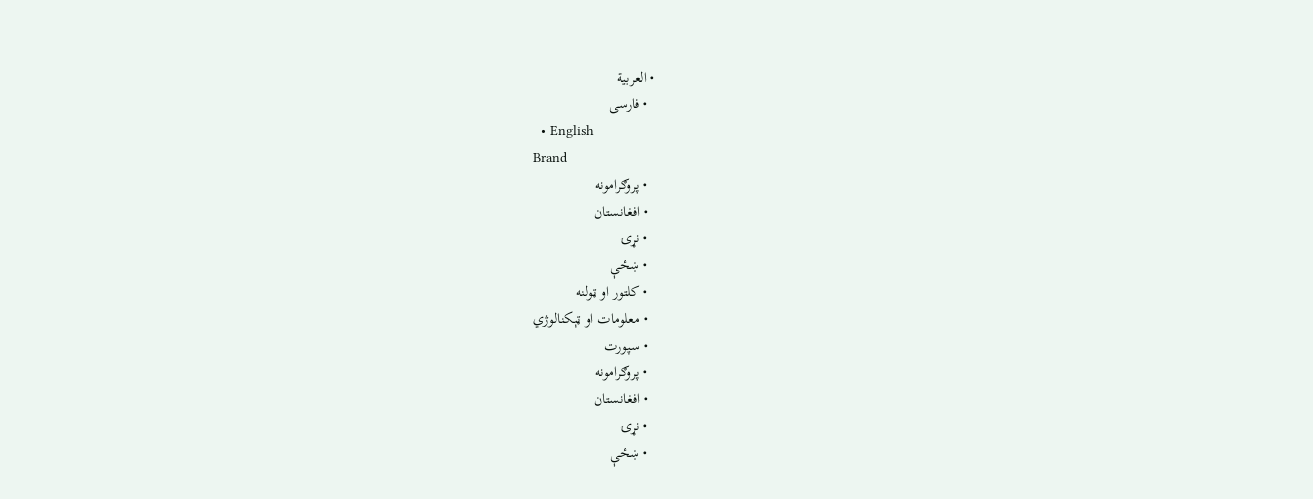• العربية
  • فارسی
  • English
Brand
  • پروګرامونه
  • افغانستان
  • نړۍ
  • ښځې
  • کلتور او ټولنه
  • معلومات او ټېکنالوژي
  • سپورت
  • پروګرامونه
  • افغانستان
  • نړۍ
  • ښځې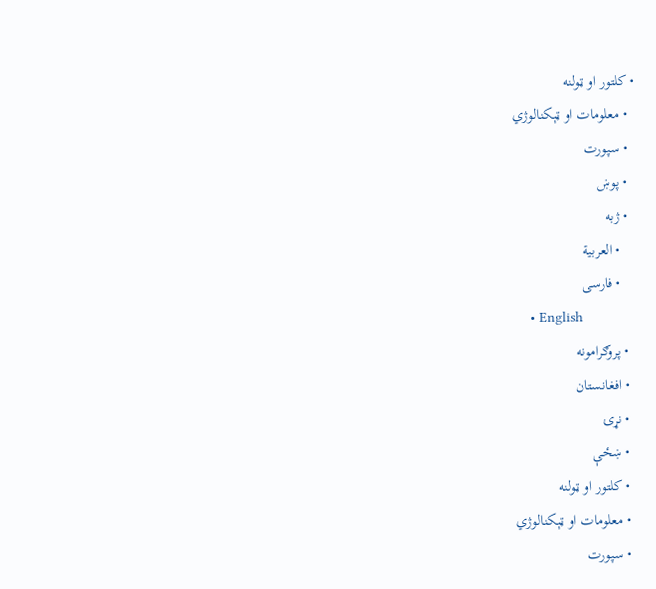• کلتور او ټولنه
  • معلومات او ټېکنالوژي
  • سپورت
  • پوښ
  • ژبه
    • العربية
    • فارسی
    • English
  • پروګرامونه
  • افغانستان
  • نړۍ
  • ښځې
  • کلتور او ټولنه
  • معلومات او ټېکنالوژي
  • سپورت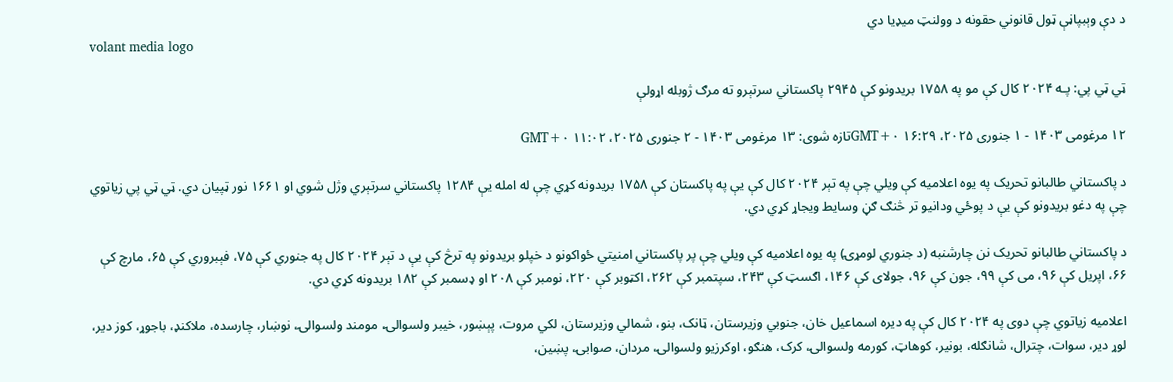د دې وېبپاڼې ټول قانوني حقونه د وولنټ میډیا دي
volant media logo

ټي ټي پي: پـه ۲۰۲۴ کال کې مو په ۱۷۵۸ بریدونو کې ۲۹۴۵ پاکستاني سرتېرو ته مرګ ژوبله اړولې

۱۲ مرغومی ۱۴۰۳ - ۱ جنوری ۲۰۲۵، ۱۶:۲۹ GMT+۰تازه شوی: ۱۳ مرغومی ۱۴۰۳ - ۲ جنوری ۲۰۲۵، ۱۱:۰۲ GMT+۰

د پاکستاني طالبانو تحریک په یوه اعلامیه کې ویلي چې په تېر ۲۰۲۴ کال کې یې په پاکستان کې ۱۷۵۸ بریدونه کړي چې له امله یې ۱۲۸۴ پاکستاني سرتېري وژل شوي او ۱۶۶۱ نور ټپیان دي. ټي ټي پي زیاتوي چې په دغو بریدونو کې یې د پوځي ودانیو تر څنګ ګڼ وسایط ویجاړ کړي دي.

د پاکستاني طالبانو تحریک نن چارشنبه (د جنوري لومړۍ) په یوه اعلامیه کې ویلي چې پر پاکستاني امنیتي ځواکونو د خپلو بریدونو په ترڅ کې یې د تېر ۲۰۲۴ کال په جنوري کې ۷۵، فېبروري کې ۶۵، مارچ کې ۶۶، اپریل کې ۹۶، می کې ۹۹، جون کې ۹۶، جولای کې ۱۴۶، اګسټ کې ۲۴۳، سپتمبر کې ۲۶۲، اکټوبر کې ۲۲۰، نومبر کې ۲۰۸ او ډسمبر کې ۱۸۲ بریدونه کړي دي.

اعلامیه زیاتوي چې دوی په ۲۰۲۴ کال کې په دیره اسماعیل خان، جنوبي وزیرستان، ټانک، بنو، شمالي وزیرستان، لکي مروت، پېښور، خیبر ولسوالۍ، مومند ولسوالۍ، نوښار، چارسده، ملاکنډ، باجوړ، کوز دیر، لوړ دیر، سوات، چترال، شانګله، بونیر، کوهاټ، کورمه ولسوالۍ، کرک، هنګو، اوکرزیو ولسوالۍ، مردان، صوابۍ، پښین،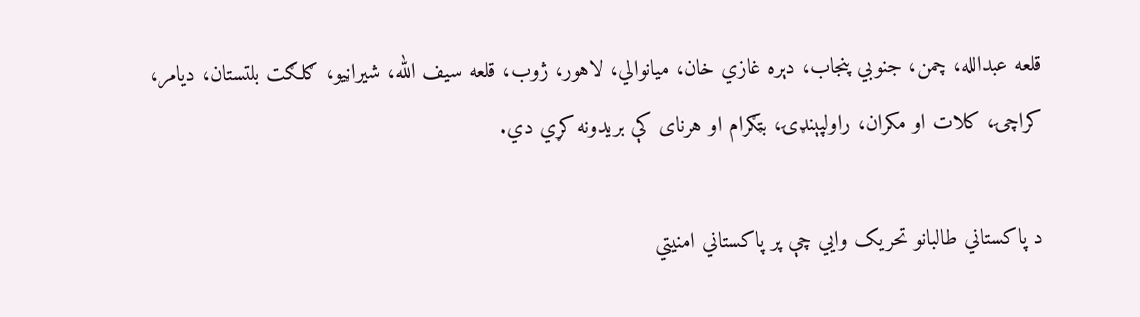قلعه عبدالله، چمن، جنوبي پنجاب، دېره غازي خان، میانوالي، لاهور، ژوب، قلعه سیف الله، شیراڼيو، ګلګت بلتستان، دیامر، کراچۍ، کلات او مکران، راولپېنډۍ، بټګرام او هرنای کې بریدونه کړي دي.

د پاکستاني طالبانو تحریک وايي چې پر پاکستاني امنیتي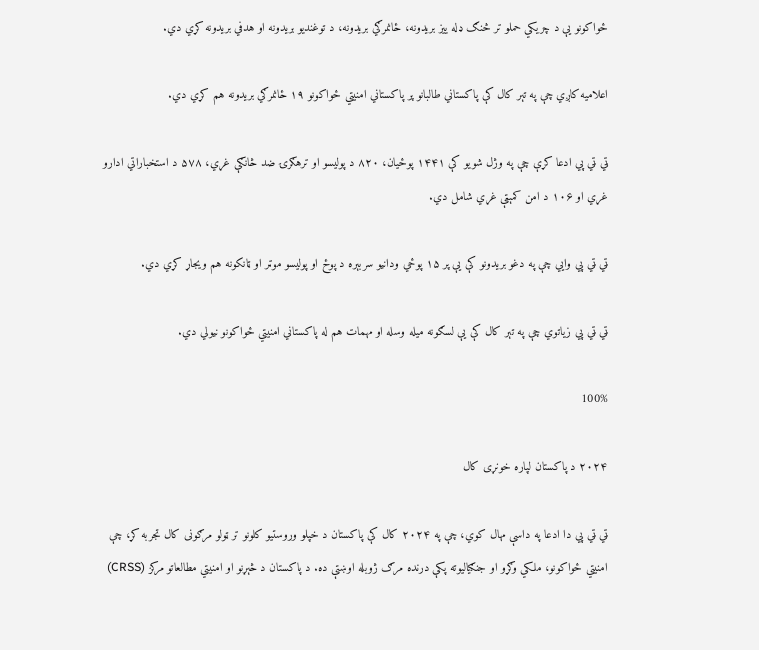ځواکونو یې د چریکي حملو تر څنګ ډله ییز بریدونه، ځانمرګي بریدونه، د توغندیو بریدونه او هدفي بریدونه کړي دي.

اعلامیه کاږي چې په تېر کال کې پاکستاني طالبانو پر پاکستاني امنیتي ځواکونو ۱۹ ځانمرګي بریدونه هم کړي دي.

ټي ټي پي ادعا کړې چې په وژل شویو کې ۱۴۴۱ پوځیان، ۸۲۰ د پولیسو او ترهګرۍ ضد څانګې غړي، ۵۷۸ د استخباراتي ادارو غړي او ۱۰۶ د امن کمېټې غړي شامل دي.

ټي ټي پي وايي چې په دغو بریدونو کې یې پر ۱۵ پوځي ودانیو سربېره د پوځ او پولیسو موټر او ټانکونه هم ویجاړ کړي دي.

ټي ټي پي زیاتوي چې په تېر کال کې یې لسګونه میله وسله او مهمات هم له پاکستاني امنیتي ځواکونو نیولي دي.

100%

۲۰۲۴ د پاکستان لپاره خونړی کال

ټي ټي پي دا ادعا په داسې مهال کوي، چې په ۲۰۲۴ کال کې پاکستان د خپلو وروستیو کلونو تر ټولو مرګونی کال تجربه کړ، چې امنیتي ځواکونو، ملکي وګړو او جنګیالیوته پکې درنده مرګ ژوبله اوښتې ده. د پاکستان د څېړنو او امنیتي مطالعاتو مرکز (CRSS)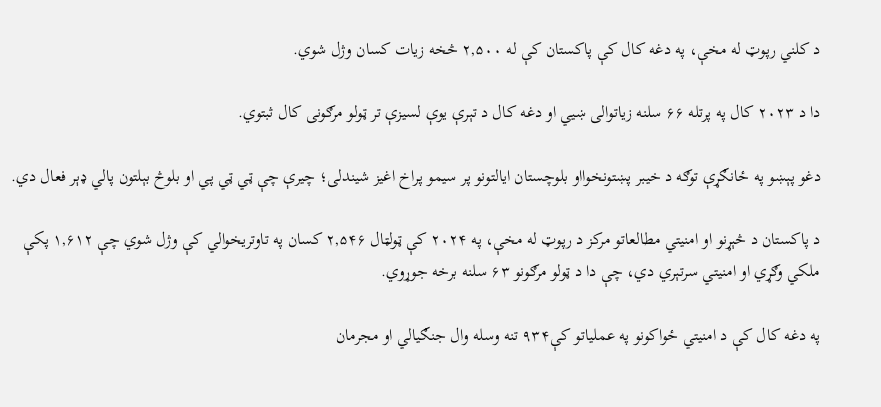د کلني رپوټ له مخې، په دغه کال کې پاکستان کې له ۲,۵۰۰ څخه زیات کسان وژل شوي.

دا د ۲۰۲۳ کال په پرتله ۶۶ سلنه زیاتوالی ښیي او دغه کال د تېرې یوې لسیزې تر ټولو مرګونی کال ثبتوي.

دغو پېښو په ځانګړې توګه د خیبر پښتونخوااو بلوچستان ایالتونو پر سیمو پراخ اغیز شیندلی؛ چیرې چې ټي ټي پي او بلوڅ بېلتون پالي ډېر فعال دي.

د پاکستان د څېړنو او امنیتي مطالعاتو مرکز د رپوټ له مخې، په ۲۰۲۴ کې ټولټال ۲,۵۴۶ کسان په تاوتریخوالي کې وژل شوي چې ۱,۶۱۲ پکې ملکي وګړي او امنیتي سرتېري دي، چې دا د ټولو مرګونو ۶۳ سلنه برخه جوړوي.

په دغه کال کې د امنیتي ځواکونو په عملیاتو کې۹۳۴ تنه وسله وال جنګیالي او مجرمان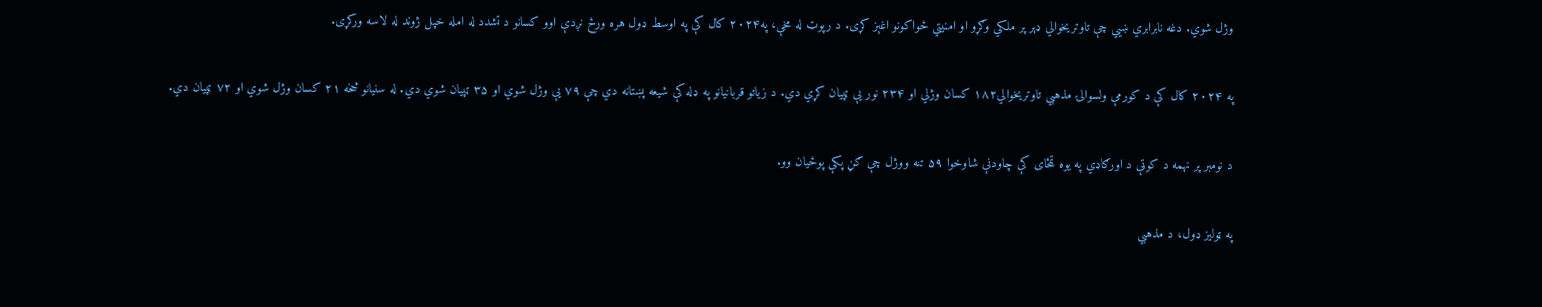وژل شوي. دغه نابرابري ښيي چې تاوتریخوالي ډېر پر ملکي وګړو او امنیتي ځواکونو اغېز کړی. د رپوټ له مخې، په۲۰۲۴ کال کې په اوسط ډول هره ورځ نږدې اوو کسانو د تشدد له امله خپل ژوند له لاسه ورکړی.

په ۲۰۲۴ کال کې د کورمې ولسوالۍ مذهبي تاوتریخوالي۱۸۲ کسان وژلي او ۲۳۴ نور یې ټپيان کړي دي. د زیاتو قربانیانو په ډله کې شیعه پښتانه دي چې ۷۹ یې وژل شوي او ۳۵ ټپیان شوي دي. له سنیانو څخه ۲۱ کسان وژل شوي او ۷۲ ټپیان دي.

د نومبر پر نهمه د کوټې د اورګاډي په یوه تمځای کې چاودنې شاوخوا ۵۹ تنه ووژل چې ګڼ پکې پوځیان وو.

په ټولیز ډول، د مذهبي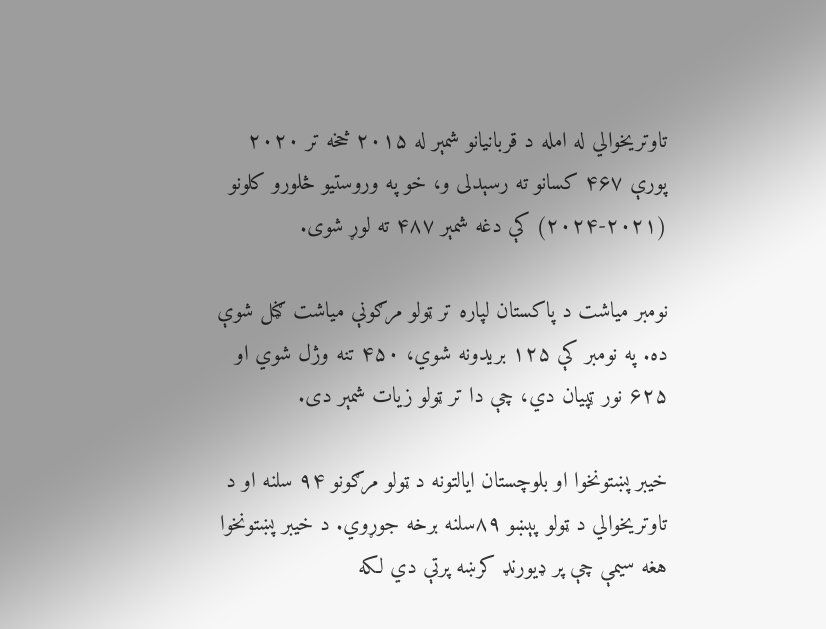تاوتریخوالي له امله د قربانیانو شمېر له ۲۰۱۵ څخه تر ۲۰۲۰ پورې ۴۶۷ کسانو ته رسېدلی و، خو په وروستیو څلورو کلونو (۲۰۲۱-۲۰۲۴) کې دغه شمېر ۴۸۷ ته لوړ شوی.

نومبر میاشت د پاکستان لپاره تر ټولو مرګونې میاشت ګڼل شوې ده. په نومبر کې ۱۲۵ بریدونه شوي، ۴۵۰ تنه وژل شوي او ۶۲۵ نور ټپیان دي، چې دا تر ټولو زیات شمېر دی.

خیبر پښتونخوا او بلوچستان ایالتونه د ټولو مرګونو ۹۴ سلنه او د تاوتریخوالي د ټولو پېښو ۸۹سلنه برخه جوړوي. د خیبر پښتونخوا هغه سیمې چې پر ډیورنډ کرښه پرتې دي لکه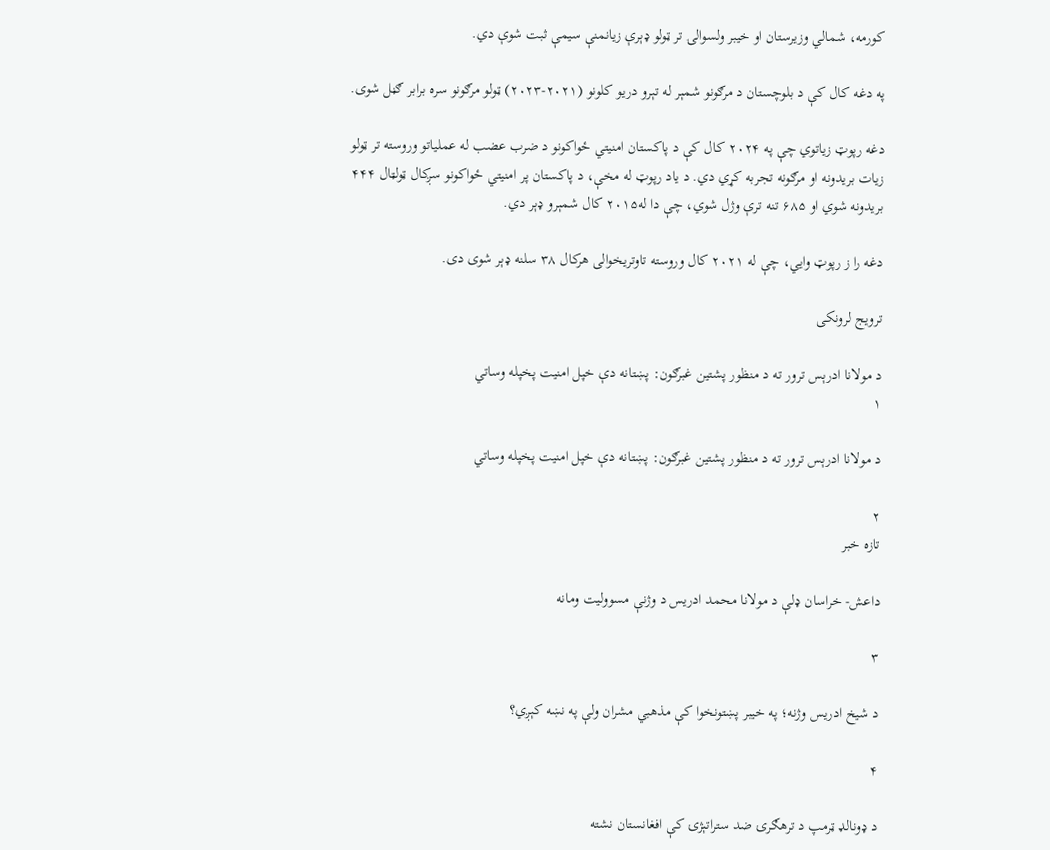کورمه، شمالي وزیرستان او خیبر ولسوالۍ تر ټولو ډېرې زیانمنې سیمې ثبت شوې دي.

په دغه کال کې د بلوچستان د مرګونو شمېر له تېرو دریو کلونو (۲۰۲۱-۲۰۲۳) ټولو مرګونو سره برابر ګڼل شوی.

دغه رپوټ زیاتوي چې په ۲۰۲۴ کال کې د پاکستان امنیتي ځواکونو د ضرب عضب له عملیاتو وروسته تر ټولو زیات بریدونه او مرګونه تجربه کړي دي. د یاد رپوټ له مخې، د پاکستان پر امنیتي ځواکونو سږکال ټولټال ۴۴۴ بریدونه شوي او ۶۸۵ تنه ترې وژل شوي، چې دا له۲۰۱۵ کال شمېرو ډېر دي.

دغه را ز رپوټ وايي، چې له ۲۰۲۱ کال وروسته تاوتریخوالی هرکال ۳۸ سلنه ډېر شوی دی.

ترویج لرونکی

د مولانا ادرېس ترور ته د منظور پشتین غبرګون: پښتانه دې خپل امنیت پخپله وساتي
۱

د مولانا ادرېس ترور ته د منظور پشتین غبرګون: پښتانه دې خپل امنیت پخپله وساتي

۲
تازه خبر

داعش- خراسان ډلې د مولانا محمد ادریس د وژنې مسوولیت ومانه

۳

د شیخ ادریس وژنه؛ په خیبر پښتونخوا کې مذهبي مشران ولې په نښه کېږي؟

۴

د ډونالډ ټرمپ د ترهګرۍ ضد ستراتېژۍ کې افغانستان نشته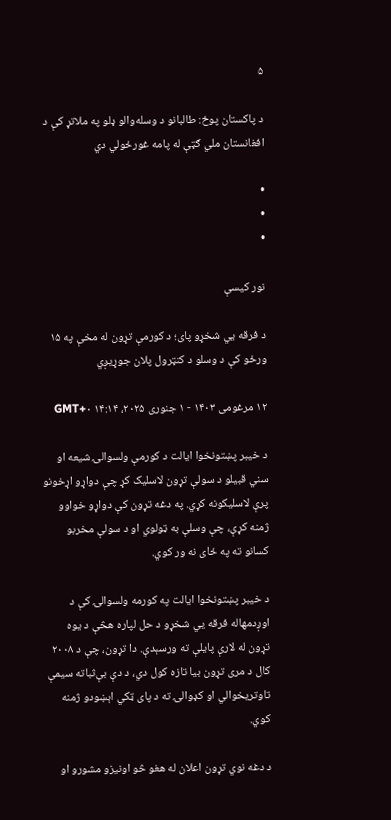۵

د پاکستان پوځ: طالبانو د وسله‌والو ډلو په ملاتړ کې د افغانستان ملي ګټې له پامه غورځولي دي

•
•
•

نور کیسې

د فرقه يي شخړو پای؛ د کورمې تړون له مخې په ۱۵ ورځو کې د وسلو د کنټرول پلان جوړیږي

۱۲ مرغومی ۱۴۰۳ - ۱ جنوری ۲۰۲۵، ۱۴:۱۴ GMT+۰

د خیبر پښتونخوا ایالت د کورمې ولسوالۍ شيعه او سني قبیلو د سولې تړون لاسلیک کړ چې دواړو اړخونو پرې لاسلیکونه کړي. په دغه تړون کې دواړو خواوو ژمنه کړې، چې وسلې به ټولوي او د سولې مخربو کسانو ته په ځای نه ور کوي.

د خیبر پښتونخوا ایالت په کورمه ولسوالۍ کې د اوږدمهاله فرقه يي شخړو د حل لپاره هڅې د یوه تړون له لارې پایلې ته ورسېدې. دا تړون، چې د ۲۰۰۸ کال د مری تړون بیا تازه کول دي، د دې بې‌ثباته سیمې تاوتریخوالي او کډوالۍ ته د پای ټکي اېښودو ژمنه کوي.

د دغه نوي تړون اعلان له هغو څو اونیزو مشورو او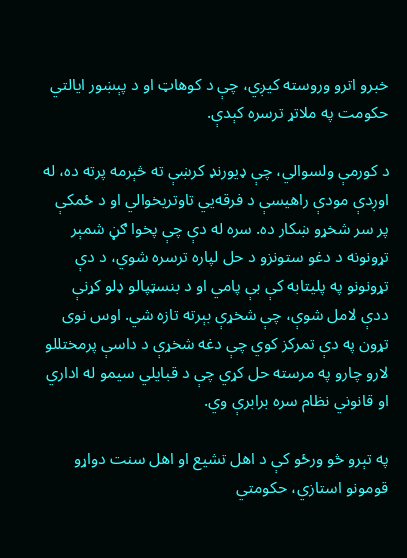خبرو اترو وروسته کیږي، چې د کوهاټ او د پېښور ایالتي حکومت په ملاتړ ترسره کېدې.

د کورمې ولسوالي، چې ډیورنډ کرښې ته څېرمه پرته ده، له اوږدې مودې راهیسې د فرقه‌يي تاوتریخوالي او د ځمکې پر سر شخړو ښکار ده. سره له دې چې پخوا ګڼ شمېر تړونونه د دغو ستونزو د حل لپاره ترسره شوي، د دې تړونونو په پلیتابه کې بې‌ پامي او د بنسټپالو ډلو کړنې ددې لامل شوې، چې شخړې بېرته تازه شي. اوس نوی تړون په دې تمرکز کوي چې دغه شخړې د داسې پرمختللو لارو چارو په مرسته حل کړي چې د قبايلي سيمو له اداري او قانوني نظام سره برابرې وي.

په تېرو څو ورځو کې د اهل تشیع او اهل سنت دواړو قومونو استازي، حکومتي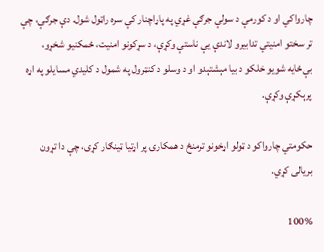چارواکي او د کورمې د سولې جرګې غړي په پاړاچنار کې سره راټول شول. دې جرګې، چې تر سختو امنیتي تدابیرو لاندې یې ناستې وکړې، د سړکونو امنیت، ځمکنیو شخړو، بې‌ځایه شویو خلکو د بیا مېشتېدو او د وسلو د کنټرول په شمول د کلیدي مسایلو په اړه پرېکړې وکړې.

حکومتي چارواکو د ټولو اړخونو ترمنځ د همکارۍ پر اړتیا ټینګار کړی، چې دا تړون بریالی کړي.

100%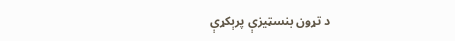د تړون بنسټیزې پرېکړې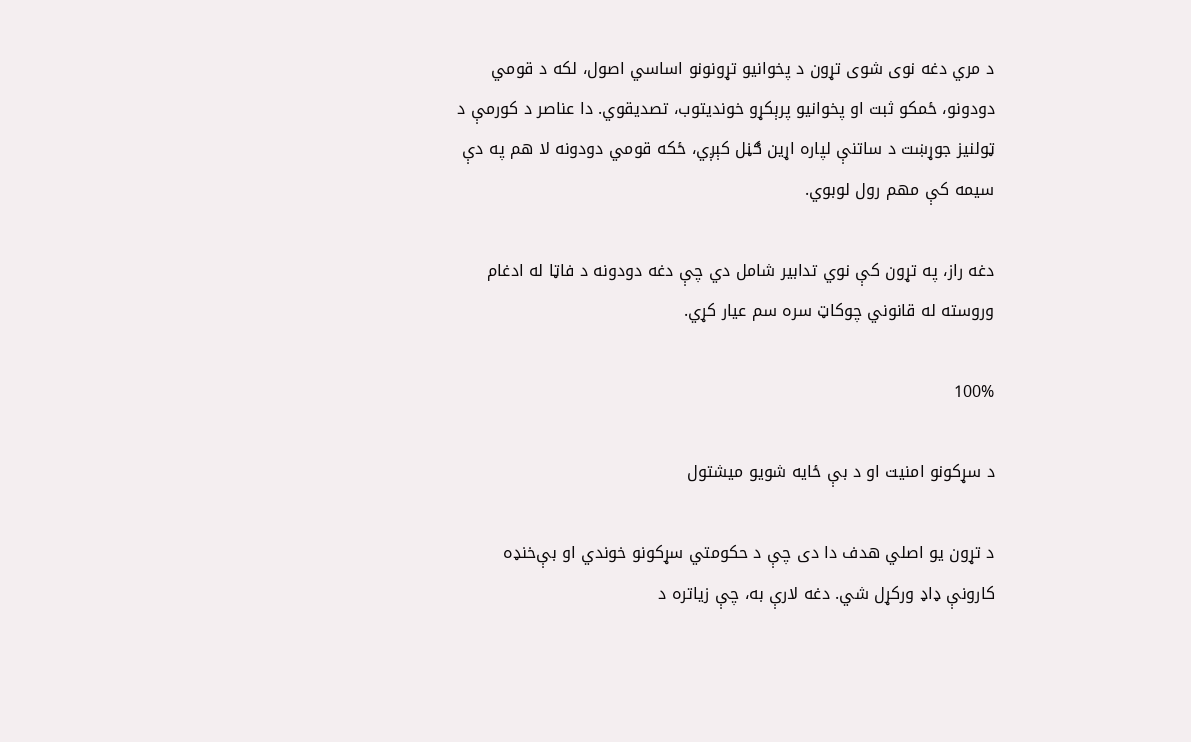د مري دغه نوی شوی تړون د پخوانیو تړونونو اساسي اصول، لکه د قومي دودونو، ځمکو ثبت او پخوانیو پرېکړو خوندیتوب، تصدیقوي. دا عناصر د کورمې د ټولنیز جوړښت د ساتنې لپاره اړین ګڼل کېږي، ځکه قومي دودونه لا هم په دې سیمه کې مهم رول لوبوي.

دغه راز، په تړون کې نوي تدابیر شامل دي چې دغه دودونه د فاټا له ادغام وروسته له قانوني چوکاټ سره سم عیار کړي.

100%

د سړکونو امنیت او د بې ځایه شویو میشتول

د تړون یو اصلي هدف دا دی چې د حکومتي سړکونو خوندي او بې‌خنډه کارونې ډاډ ورکړل شي. دغه لارې به، چې زیاتره د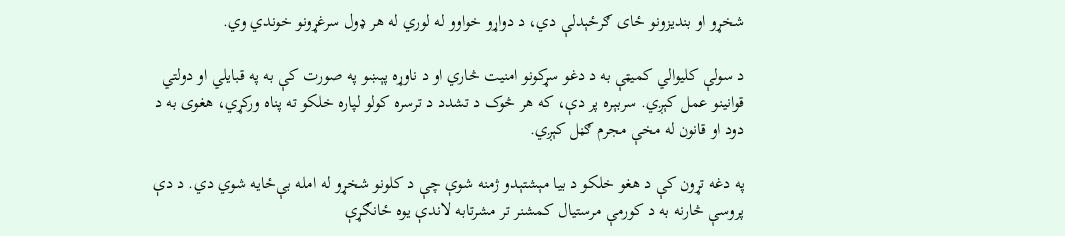شخړو او بندیزونو ځای ګرځېدلې دي، د دواړو خواوو له لوري له هر ډول سرغړونو خوندي وي.

د سولې کلیوالي کمیټې به د دغو سړکونو امنیت څاري او د ناوړه پېښو په صورت کې به په قبایلي او دولتي قوانینو عمل کېږي. سربېره پر دې، که هر څوک د تشدد د ترسره کولو لپاره خلکو ته پناه ورکړي، هغوی به د دود او قانون له مخې مجرم ګڼل کېږي.

په دغه تړون کې د هغو خلکو د بیا مېشتېدو ژمنه شوې چې د کلونو شخړو له امله بې‌ځایه شوي دي. د دې پروسې څارنه به د کورمې مرستیال کمشنر تر مشرتابه لاندې یوه ځانګړې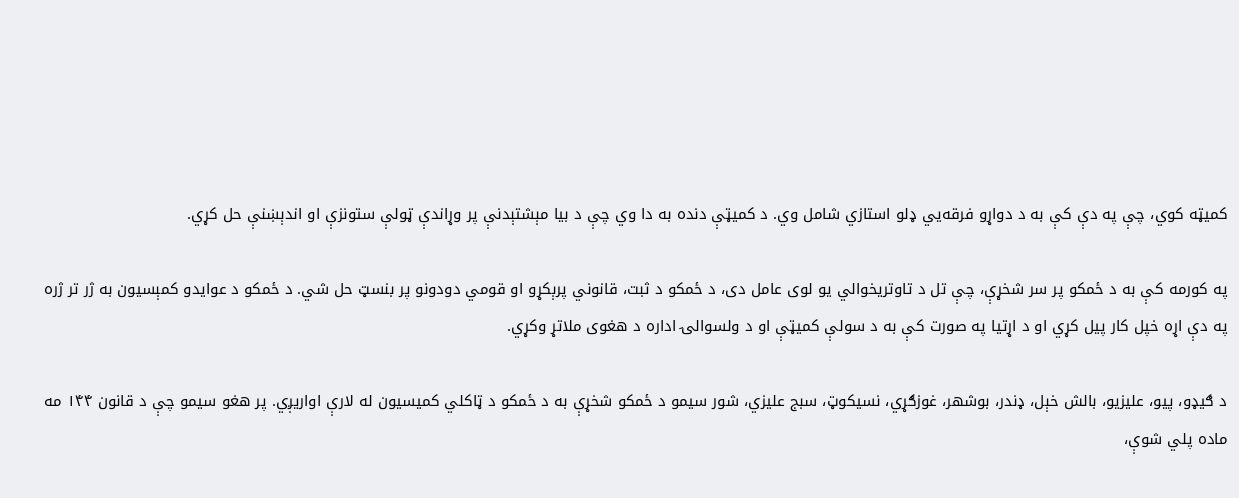کمیټه کوي، چې په دې کې به د دواړو فرقه‌يي ډلو استازي شامل وي. د کمیټې دنده به دا وي چې د بیا مېشتېدنې پر وړاندې ټولې ستونزې او اندېښنې حل کړي.

په کورمه کې به د ځمکو پر سر شخړې، چې تل د تاوتریخوالي یو لوی عامل دی، د ځمکو د ثبت، قانوني پرېکړو او قومي دودونو پر بنسټ حل شي. د ځمکو د عوایدو کمېسیون به ژر تر ژره په دې اړه خپل کار پیل کړي او د اړتيا په صورت کې به د سولې کمیټې او د ولسوالۍ اداره د هغوی ملاتړ وکړي.

د ګیډو، پیو، علیزیو، بالش خېل، ډندر، بوشهر، غوزګړي، نسیکوټ، سبج علیزي، شور سیمو د ځمکو شخړې به د ځمکو د ټاکلي کمیسیون له لارې اواریږي. پر هغو سیمو چې د قانون ۱۴۴ مه ماده پلي شوې،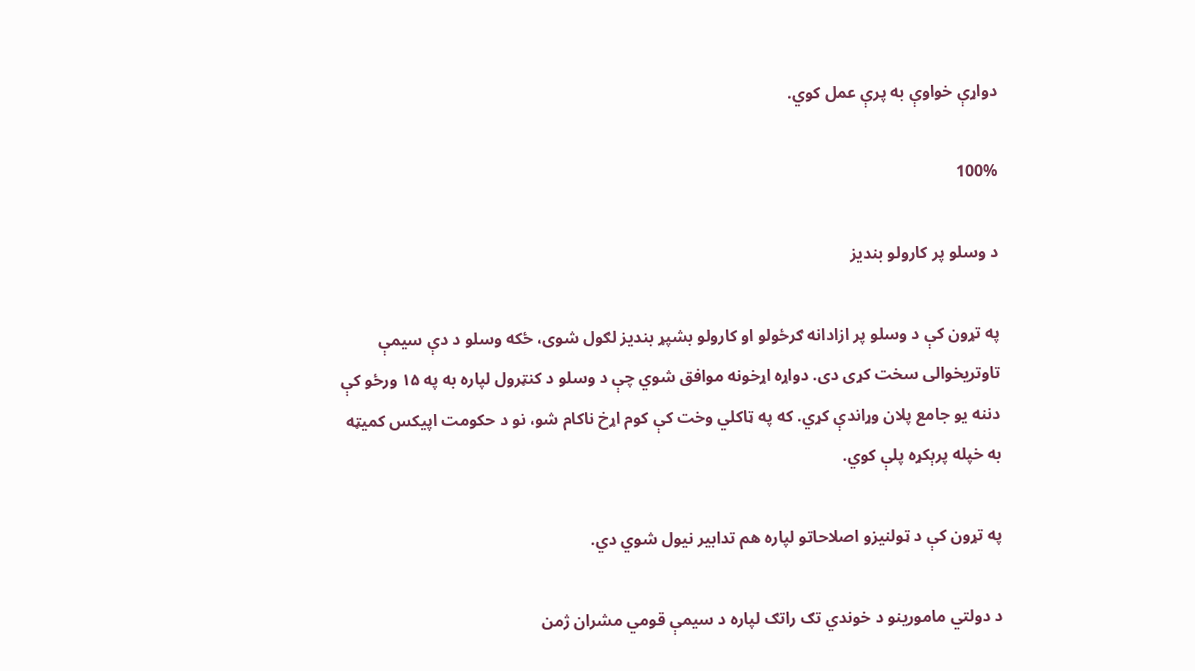دواړې خواوې به پرې عمل کوي.

100%

د وسلو پر کارولو بندیز

په تړون کې د وسلو پر ازادانه ګرځولو او کارولو بشپړ بندیز لګول شوی، ځکه وسلو د دې سیمې تاوتریخوالی سخت کړی دی. دواړه اړخونه موافق شوي چې د وسلو د کنټرول لپاره به په ۱۵ ورځو کې دننه یو جامع پلان وړاندې کړي. که په ټاکلي وخت کې کوم اړخ ناکام شو، نو د حکومت اپیکس کمیټه به خپله پرېکړه پلې کوي.

په تړون کې د ټولنیزو اصلاحاتو لپاره هم تدابیر نیول شوي دي.

د دولتي مامورینو د خوندي تګ راتګ لپاره د سیمې قومي مشران ژمن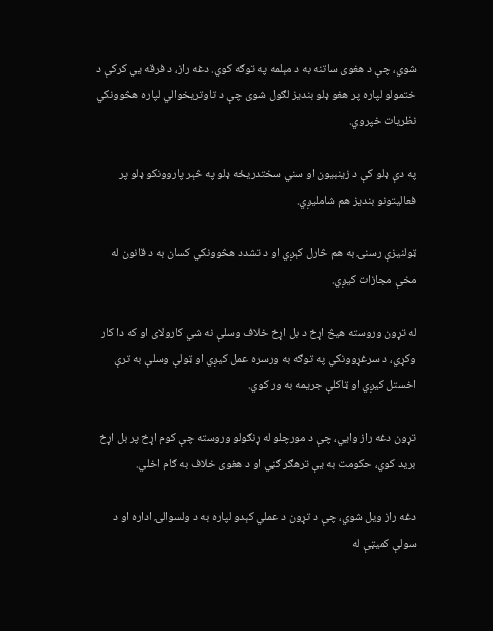شوي، چې د هغوی ساتنه به د مېلمه په توګه کوي. دغه راز، د فرقه‌ يي کرکې د ختمولو لپاره پر هغو ډلو بندیز لګول شوی چې د تاوتریخوالي لپاره هڅوونکي نظریات خپروي.

په دې ډلو کې د زینبیون او سني سختدریځه ډلو په څېر پاروونکو ډلو پر فعالیتونو بندیز هم شاملیږي.

ټولنیزې رسنۍ به هم څارل کېږي او د تشدد هڅوونکي کسان به د قانون له مخې مجازات کیږي.

له تړون وروسته هیڅ اړخ د بل اړخ خلاف وسلې نه شي کارولای او که دا کار وکړي، د سرغړوونکي په توګه به ورسره عمل کیږي او ټولې وسلې به ترې اخستل کیږي او ټاکلې جریمه به ور کوي.

تړون دغه راز وايي، چې د مورچلو له ړنګولو وروسته چې کوم اړخ پر بل اړخ برید کوي، حکومت به یې ترهګر ګڼي او د هغوی خلاف به ګام اخلي.

دغه راز ویل شوي، چې د تړون د عملي کېدو لپاره به د ولسوالۍ اداره او د سولې کمیټې له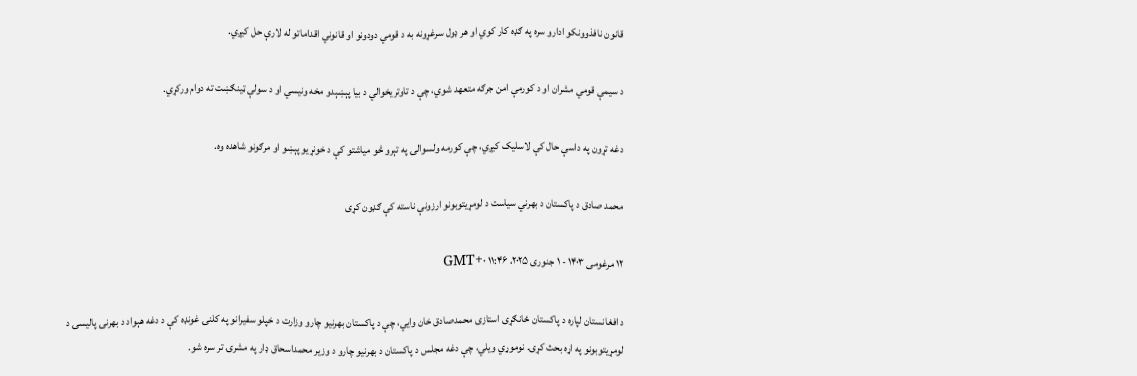قانون نافذوونکو ادارو سره په ګډه کار کوي او هر ډول سرغړونه به د قومي دودونو او قانوني اقداماتو له لارې حل کیږي.

د سیمې قومي مشران او د کورمې امن جرګه متعهد شوي، چې د تاوتریخوالي د بیا پېښېدو مخه ونیسي او د سولې ټینګښت ته دوام ورکړي.

دغه تړون په داسې حال کې لاسلیک کیږي، چې کورمه ولسوالۍ په تېرو څو میاشتو کې د خونړیو پېښو او مرګونو شاهده وه.

محمد صادق د پاکستان د بهرني سیاست د لومړیتوبونو ارزونې ناسته کې ګډون کړی

۱۲ مرغومی ۱۴۰۳ - ۱ جنوری ۲۰۲۵، ۱۱:۴۶ GMT+۰

د افغانستان لپاره د پاکستان ځانګړی استازی محمدصادق خان وايي، چې د پاکستان بهرنیو چارو وزارت د خپلو سفيرانو په کلنۍ غونډه کې د دغه هېواد د بهرنۍ پاليسۍ د لومړيتوبونو په اړه بحث کړی. نوموړي ويلي، چې دغه مجلس د پاکستان د بهرنيو چارو د وزير محمداسحاق ډار په مشرۍ تر سره شو.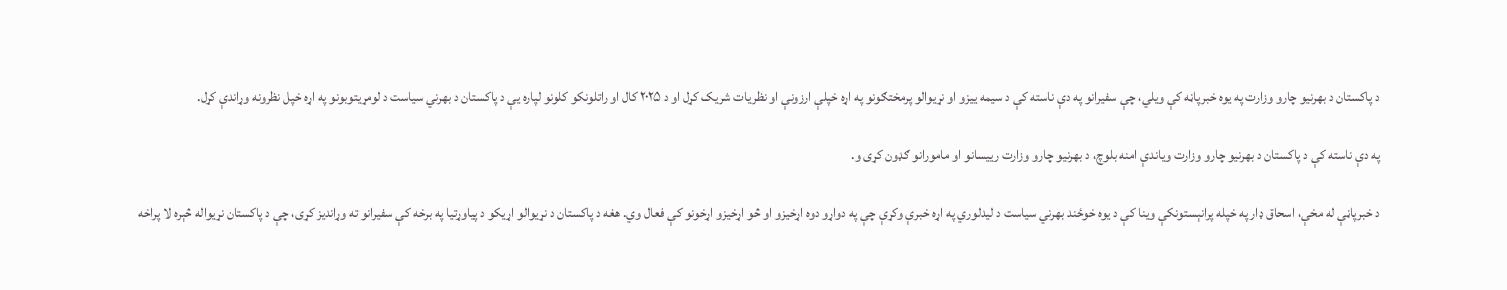د پاکستان د بهرنیو چارو وزارت په یوه خبرپاڼه کې ویلي، چې سفیرانو په دې ناسته کې د سیمه ییزو او نړیوالو پرمختګونو په اړه خپلې ارزونې او نظریات شریک کړل او د ۲۰۲۵ کال او راتلونکو کلونو لپاره یې د پاکستان د بهرني سیاست د لومړیتوبونو په اړه خپل نظرونه وړاندې کړل.

په دې ناسته کې د پاکستان د بهرنیو چارو وزارت ویاندې امنه بلوچ، د بهرنیو چارو وزارت رییسانو او مامورانو ګډون کړی و.

د خبرپاڼې له مخې، اسحاق ډار په خپله پرانېستونکې وینا کې د یوه خوځند بهرني سیاست د لیدلوري په اړه خبرې وکړې چې په دواړو دوه اړخیزو او څو اړخیزو اړخونو کې فعال وي. هغه د پاکستان د نړیوالو اړیکو د پیاوړتیا په برخه کې سفیرانو ته وړاندیز کړی، چې د پاکستان نړیواله څېره لا پراخه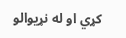کړي او له نړیوالو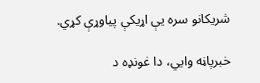شریکانو سره یې اړیکې پیاوړې کړي.

خبرپاڼه وايي، دا غونډه د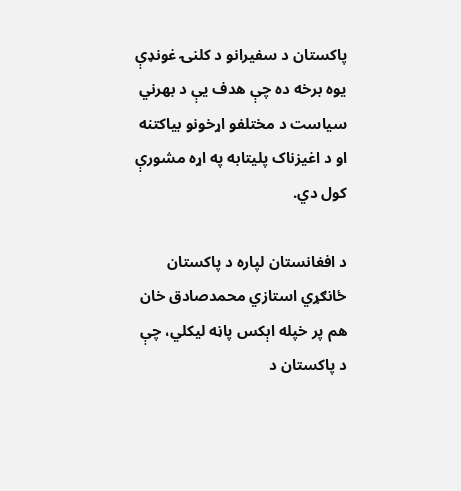پاکستان د سفیرانو د کلنۍ غونډې یوه برخه ده چې هدف یې د بهرني سیاست د مختلفو اړخونو بیاکتنه او د اغیزناک پلیتابه په اړه مشورې کول دي.

د افغانستان لپاره د پاکستان ځانګړي استازي محمدصادق خان هم پر خپله اېکس پاڼه ليکلي، چې د پاکستان د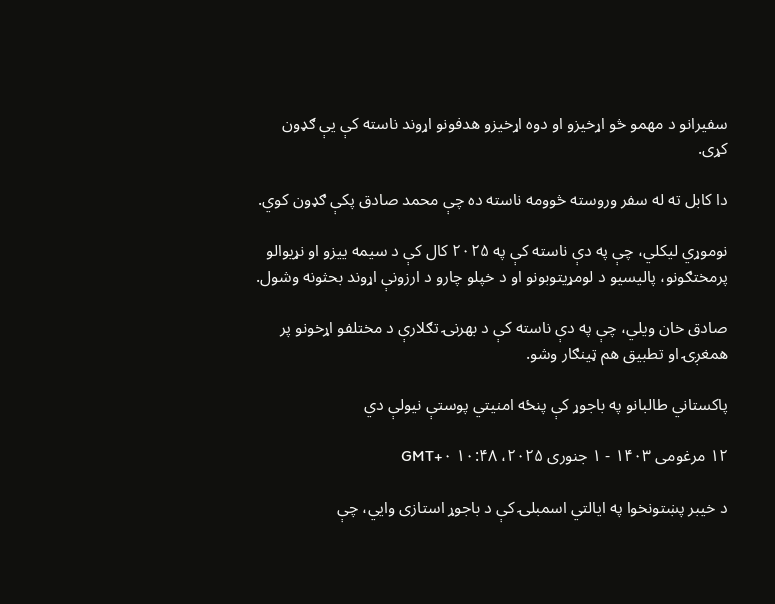سفيرانو د مهمو څو اړخيزو او دوه اړخيزو هدفونو اړوند ناسته کې يې ګډون کړی.

دا کابل ته له سفر وروسته څوومه ناسته ده چې محمد صادق پکې ګډون کوي.

نوموړي لیکلي، چې په دې ناسته کې په ۲۰۲۵ کال کې د سيمه ييزو او نړيوالو پرمختګونو، پاليسیو د لومړيتوبونو او د خپلو چارو د ارزونې اړوند بحثونه وشول.

صادق خان ويلي، چې په دې ناسته کې د بهرنۍ تګلارې د مختلفو اړخونو پر همغږۍ او تطبیق هم ټينګار وشو.

پاکستاني طالبانو په باجوړ کې پنځه امنیتي پوستې نیولې دي

۱۲ مرغومی ۱۴۰۳ - ۱ جنوری ۲۰۲۵، ۱۰:۴۸ GMT+۰

د خیبر پښتونخوا په ایالتي اسمبلۍ کې د باجوړ استازی وايي، چې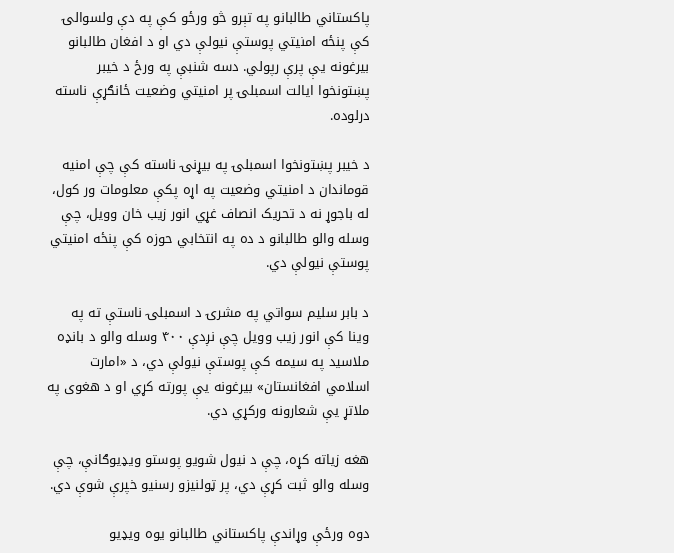پاکستاني طالبانو په تېرو څو ورځو کې په دې ولسوالۍ کې پنځه امنیتي پوستې نیولې دي او د افغان طالبانو بیرغونه یې پرې رپولي. دسه شنبې په ورځ د خیبر پښتونخوا ایالت اسمبلۍ پر امنیتي وضعیت ځانګړې ناسته درلوده.

د خیبر پښتونخوا اسمبلۍ په بیړنۍ ناسته کې چې امنیه قوماندان د امنیتي وضعیت په اړه پکې معلومات ور کول، له باجوړ نه د تحریک انصاف غړي انور زیب خان وویل، چې وسله والو طالبانو د ده په انتخابي حوزه کې پنځه امنیتي پوستې نیولې دي.

د بابر سلیم سواتي په مشرۍ د اسمبلۍ ناستې ته په وینا کې انور زیب وویل چې نږدې ۴۰۰ وسله والو د بانډه ملاسید په سیمه کې پوستې نیولې دي، د «امارت اسلامي افغانستان» بیرغونه یې پورته کړي او د هغوی په ملاتړ یې شعارونه ورکړي دي.

هغه زیاته کړه، چې د نیول شویو پوستو ویډیوګانې، چې وسله والو ثبت کړې دي، پر ټولنیزو رسنیو خپرې شوې دي.

دوه ورځې وړاندې پاکستاني طالبانو یوه ویډیو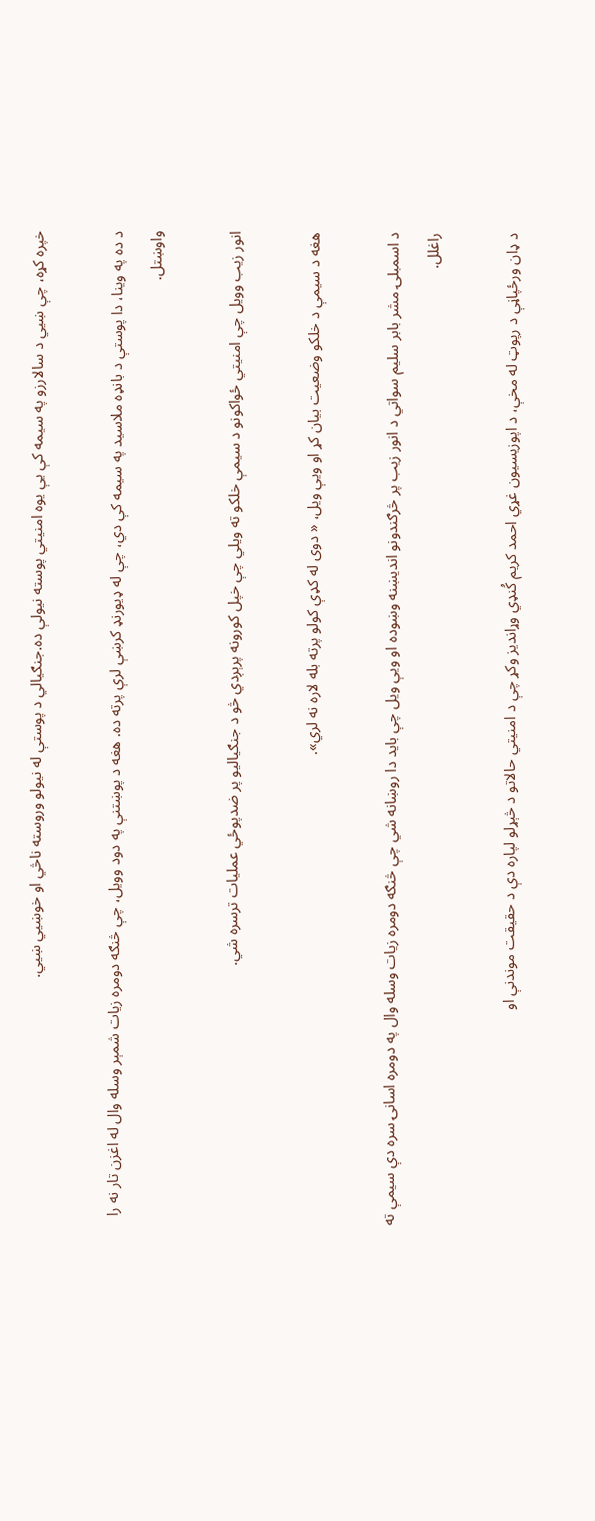خپره کړه، چې ښيي د سالارزو په سیمه کې یې یوه امنیتي پوسته نیولې ده.جنګیالي د پوستې له نیولو وروسته ناڅي او خوښيي ښيي.

د ده په وینا، دا پوستې د بانډه ملاسید په سیمه کې دي، چې له ډیورنډ کرښې لرې پرته ده. هغه د پوښتنې په دود وویل، چې څنګه دومره زیات شمېر وسله وال له اغزن تار نه را واوښتل.

انور زیب وویل چې امنیتي ځواکونو د سیمې خلکو ته ویلي چې خپل کورونه پرېږدي څو د جنګیالیو پر ضدپوځي عملیات ترسره شي.

هغه د سیمې د خلکو وضعیت بیان کړ او ویې ویل، « دوی له کډې کولو پرته بله لاره نه لري».

د اسمبلۍ مشر بابر سلیم سواتي د انور زیب پر څرګندونو اندیښنه وښوده او ویې ویل چې باید دا روښانه شي چې څنګه دومره زیات وسله وال په دومره اسانۍ سره دې سیمې ته راغلل.

د ډان ورځپاڼې د رپوټ له مخې، د اپوزیسیون غړي احمد کریم کُنډي وړاندیز وکړ چې د امنیتي حالاتو د څېړلو لپاره دې د حقیقت موندنې او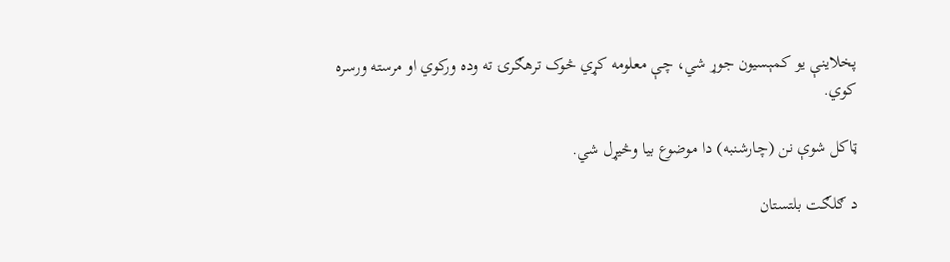پخلاینې یو کمېسیون جوړ شي، چې معلومه کړي څوک ترهګرۍ ته وده ورکوي او مرسته ورسره کوي.

ټاکل شوې نن (چارشنبه) دا موضوع بیا وڅیړل شي.

د ګلګت بلتستان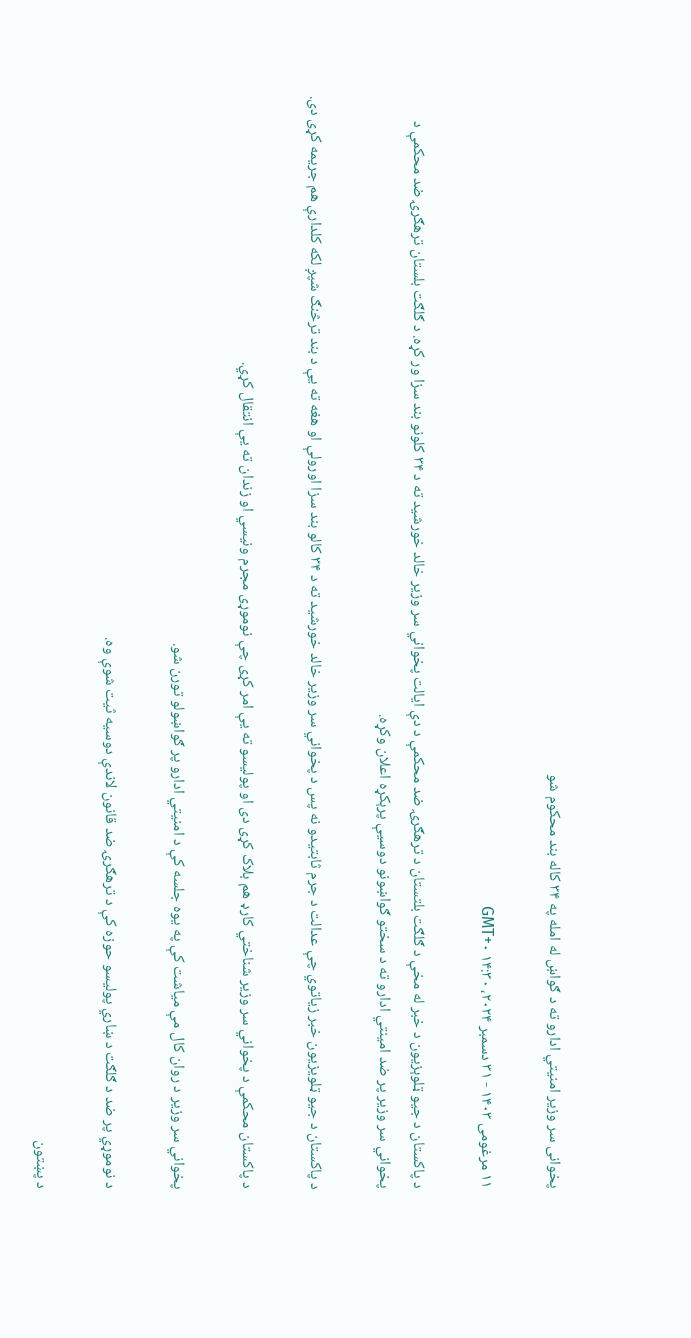پخوانی سر وزیر امنيتي ادارو ته د ګواښ له امله په ۳۴ کاله بند محکوم شو

۱۱ مرغومی ۱۴۰۳ - ۳۱ دسمبر ۲۰۲۴، ۱۴:۳۰ GMT+۰

د پاکستان د جیو ټلوېزیون د خبر له مخې د ګلګت بلتستان د ترهګرۍ ضد محکمې د دې ایالت پخواني سر وزیر خالد خورشید ته د ۳۴ کلونو بند سزا ور کړه. د ګلګت بلستان ترهګرۍ ضد محکمې د پخواني سر وزیر پر ضد امینتي ادارو ته د سختو ګواښونو دوسیې پرېکړه اعلان وکړه.

د پاکستان د جیو ټلویزیون خبر زیاتوي چې عدالت د جرم ثابتيدو نه پس د پخواني سر وزیر خالد خورشيد ته د ۳۴ کالو بند سزا اورولې او هغه ته یې د بند ترڅنګ شپږ لکه کلدارې هم جریمه کړی دی.

د پاکستان محکمې د پخواني سر وزیر شناختي کارډ هم بلاک کړی دی او پولیسو ته یې امر کړی چې نوموړی مجرم ونیسي او زندان ته یې انتقال کړي.

پخواني سر وزیر د روان کال مې میاشت کې په یوه جلسه کې د امنيتي ادارو پر ګواښولو تورن شو.

د نوموړي پر ضد د ګلګت د ښاري پولیسو حوزه کې د ترهګرۍ ضد قانون لاندې دوسیه ثیت شوې وه.

د پښتون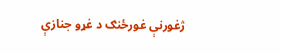ژغورنې غورځنګ د غړو جنازې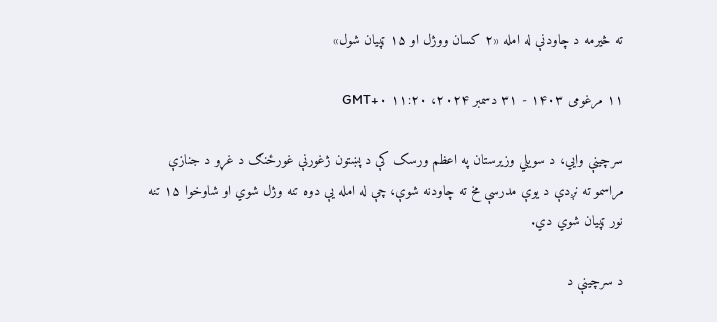ته څیرمه د چاودنې له امله «۲ کسان ووژل او ۱۵ ټپیان شول»

۱۱ مرغومی ۱۴۰۳ - ۳۱ دسمبر ۲۰۲۴، ۱۱:۲۰ GMT+۰

سرچینې وايي، د سویلي وزیرستان په اعظم ورسک کې د پښتون ژغورنې غورځنګ د غړو د جنازې مراسمو ته نږدې د یوې مدرسې مخ ته چاودنه شوې، چې له امله یې دوه تنه وژل شوي او شاوخوا ۱۵ تنه نور ټپیان شوي دي.

د سرچینې د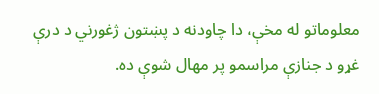معلوماتو له مخې، دا چاودنه د پښتون ژغورني د درې غړو د جنازې مراسمو پر مهال شوې ده.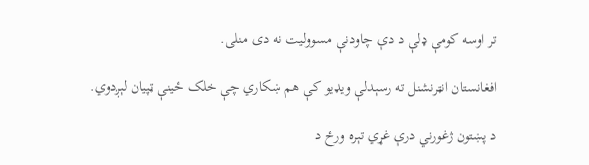تر اوسه کومې ډلې د دې چاودنې مسوولیت نه دی منلی.

افغانستان انټرنشنل ته رسېدلې ویډیو کې هم ښکاري چې خلک ځینې ټپیان لېږدوي.

د پښتون ژغورني درې غړي تېره ورځ د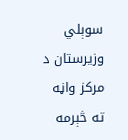سوېلي وزیرستان د مرکز واڼه ته څېرمه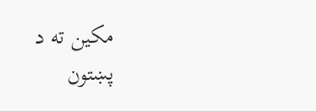مکین ته د پښتون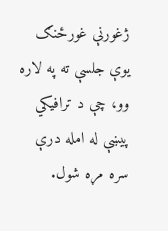ژغورنې غورځنګ یوې جلسې ته په لاره وو، چې د ترافیکي پیښې له امله درې سره مړه شول.